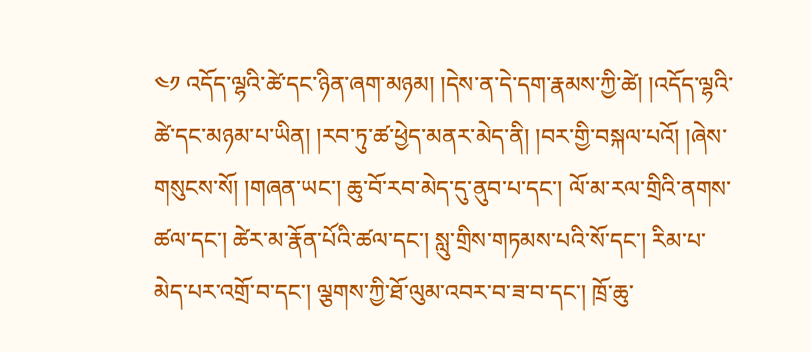༤༡ འདོད་ལྷའི་ཚེ་དང་ཉིན་ཞག་མཉམ། །དེས་ན་དེ་དག་རྣམས་ཀྱི་ཚེ། །འདོད་ལྷའི་ཚེ་དང་མཉམ་པ་ཡིན། །རབ་ཏུ་ཚ་ཕྱེད་མནར་མེད་ནི། །བར་གྱི་བསྐལ་པའོ། །ཞེས་གསུངས་སོ། །གཞན་ཡང་། ཆུ་བོ་རབ་མེད་དུ་ནུབ་པ་དང་། ལོ་མ་རལ་གྲིའི་ནགས་ཚལ་དང་། ཚེར་མ་རྣོན་པོའི་ཚལ་དང་། སླུ་གྲིས་གཏམས་པའི་སོ་དང་། རིམ་པ་མེད་པར་འགྲོ་བ་དང་། ལྕགས་ཀྱི་ཐོ་ལུམ་འབར་བ་ཟ་བ་དང་། ཁྲོ་ཆུ་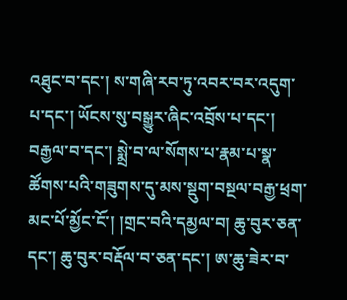འཐུང་བ་དང་། ས་གཞི་རབ་ཏུ་འབར་བར་འདུག་པ་དང་། ཡོངས་སུ་བསྒྱུར་ཞིང་འབྲོས་པ་དང་། བརྒྱལ་བ་དང་། སྨྲེ་བ་ལ་སོགས་པ་རྣམ་པ་སྣ་ཚོགས་པའི་གཟུགས་དུ་མས་སྡུག་བསྔལ་བརྒྱ་ཕྲག་མང་པོ་མྱོང་ངོ་། །གྲང་བའི་དམྱལ་བ། ཆུ་བུར་ཅན་དང་། ཆུ་བུར་བརྡོལ་བ་ཅན་དང་། ཨ་ཆུ་ཟེར་བ་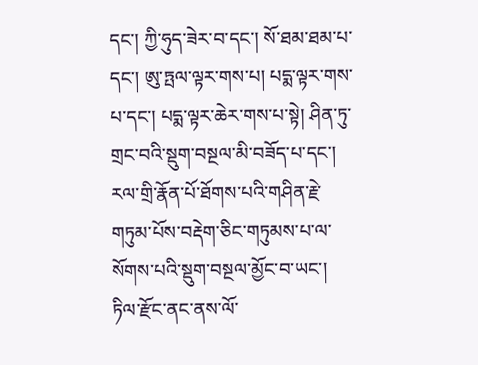དང་། ཀྱི་ཧུད་ཟེར་བ་དང་། སོ་ཐམ་ཐམ་པ་དང་། ཨུ་ཏྤལ་ལྟར་གས་པ། པདྨ་ལྟར་གས་པ་དང་། པདྨ་ལྟར་ཆེར་གས་པ་སྟེ། ཤིན་ཏུ་གྲང་བའི་སྡུག་བསྔལ་མི་བཟོད་པ་དང་། རལ་གྲི་རྣོན་པོ་ཐོགས་པའི་གཤིན་རྗེ་གཏུམ་པོས་བརྡེག་ཅིང་གཏུམས་པ་ལ་སོགས་པའི་སྡུག་བསྔལ་མྱོང་བ་ཡང་། ཏིལ་རྫོང་ནང་ནས་ལོ་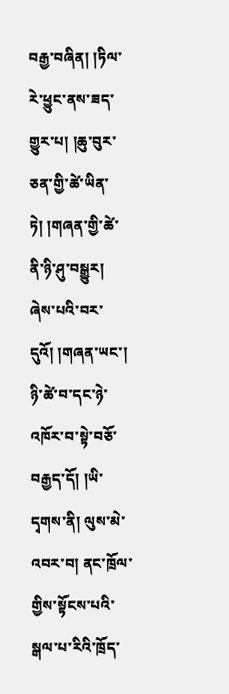བརྒྱ་བཞིན། །ཏིལ་རེ་ཕྱུང་ནས་ཟད་གྱུར་པ། །ཆུ་བུར་ཅན་གྱི་ཚེ་ཡིན་ཏེ། །གཞན་གྱི་ཚེ་ནི་ཉི་ཤུ་བསྒྱུར། ཞེས་པའི་བར་དུའོ། །གཞན་ཡང་། ཉི་ཚེ་བ་དང་ཉེ་འཁོར་བ་སྟེ་བཅོ་བརྒྱད་དོ། །ཡི་དྭགས་ནི། ལུས་མེ་འབར་བ། ནང་ཁྲོལ་གྱིས་སྟོངས་པའི་སྒལ་པ་རིའི་ཁྲོད་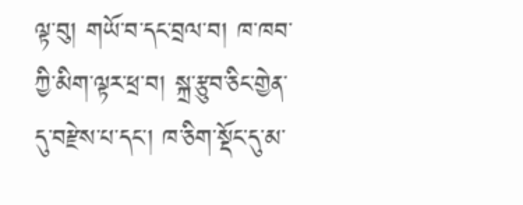ལྟ་བུ། གཡོ་བ་དང་བྲལ་བ། ཁ་ཁབ་ཀྱི་མིག་ལྟར་ཕྲ་བ། སྐྲ་རྩུབ་ཅིང་གྱེན་དུ་བརྫེས་པ་དང་། ཁ་ཅིག་སྡོང་དུ་མ་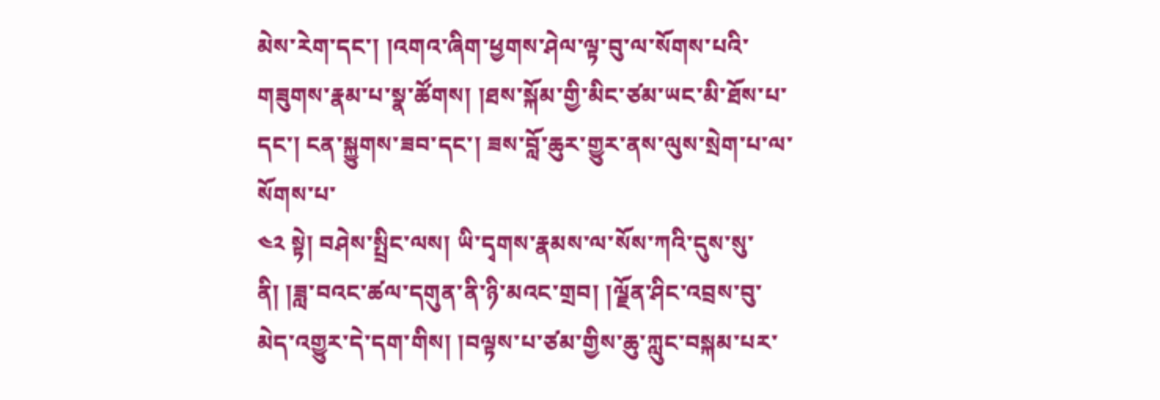མེས་རེག་དང་། །འགའ་ཞིག་ཕྱགས་ཤེལ་ལྟ་བུ་ལ་སོགས་པའི་གཟུགས་རྣམ་པ་སྣ་ཚོགས། །ཐས་སྐོམ་གྱི་མིང་ཙམ་ཡང་མི་ཐོས་པ་དང་། ངན་སྐྱུགས་ཟབ་དང་། ཟས་བློ་ཆུར་གྱུར་ནས་ལུས་སྲེག་པ་ལ་སོགས་པ་
༤༢ སྟེ། བཤེས་སྤྲིང་ལས། ཡི་དྭགས་རྣམས་ལ་སོས་ཀའི་དུས་སུ་ནི། །ཟླ་བའང་ཚལ་དགུན་ནི་ཉི་མའང་གྲབ། །ལྗོན་ཤིང་འབྲས་བུ་མེད་འགྱུར་དེ་དག་གིས། །བལྟས་པ་ཙམ་གྱིས་ཆུ་ཀླུང་བསྐམ་པར་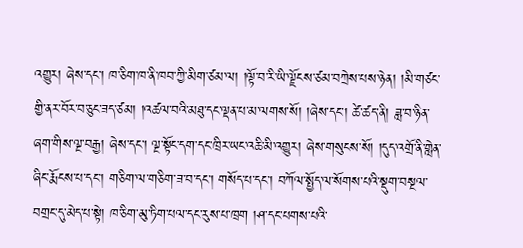འགྱུར། ཞེས་དང་། ཁ་ཅིག་ཁ་ནི་ཁབ་ཀྱི་མིག་ཙམ་ལ། །ལྟོ་བ་རི་ཡི་ལྗོངས་ཙམ་བཀྲེས་པས་ཉེན། །མི་གཙང་གྱི་ནར་བོར་བ་ཅུང་ཟད་ཙམ། །འཚལ་བའི་མཐུ་དང་ལྡན་པ་མ་ལགས་སོ། །ཞེས་དང་། ཚེ་ཚད་ནི། ཟླ་བ་ཉིན་ཞག་གིས་ལྔ་བརྒྱ། ཞེས་དང་། ལྔ་སྟོང་དག་དང་ཁྲིར་ཡང་འཆི་མི་འགྱུར། ཞེས་གསུངས་སོ། །དུད་འགྲོ་ནི་གླེན་ཞིང་རྨོངས་པ་དང་། གཅིག་ལ་གཅིག་ཟ་བ་དང་། གསོད་པ་དང་། བཀོལ་སྤྱོད་ལ་སོགས་པའི་སྡུག་བསྔལ་བགྲང་དུ་མེད་པ་སྟེ། ཁ་ཅིག་མུ་ཏིག་པལ་དང་རུས་པ་ཁྲག །ཤ་དང་པགས་པའི་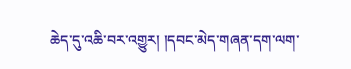ཆེད་དུ་འཆི་བར་འགྱུར། །དབང་མེད་གཞན་དག་ལག་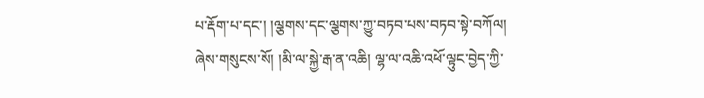པ་རྡོག་པ་དང་། །ལྕགས་དང་ལྕགས་ཀྱུ་བཏབ་པས་བཏབ་སྟེ་བཀོལ། ཞེས་གསུངས་སོ། །མི་ལ་སྐྱེ་རྒ་ན་འཆི། ལྷ་ལ་འཆི་འཕོ་ལྟུང་བྱེད་ཀྱི་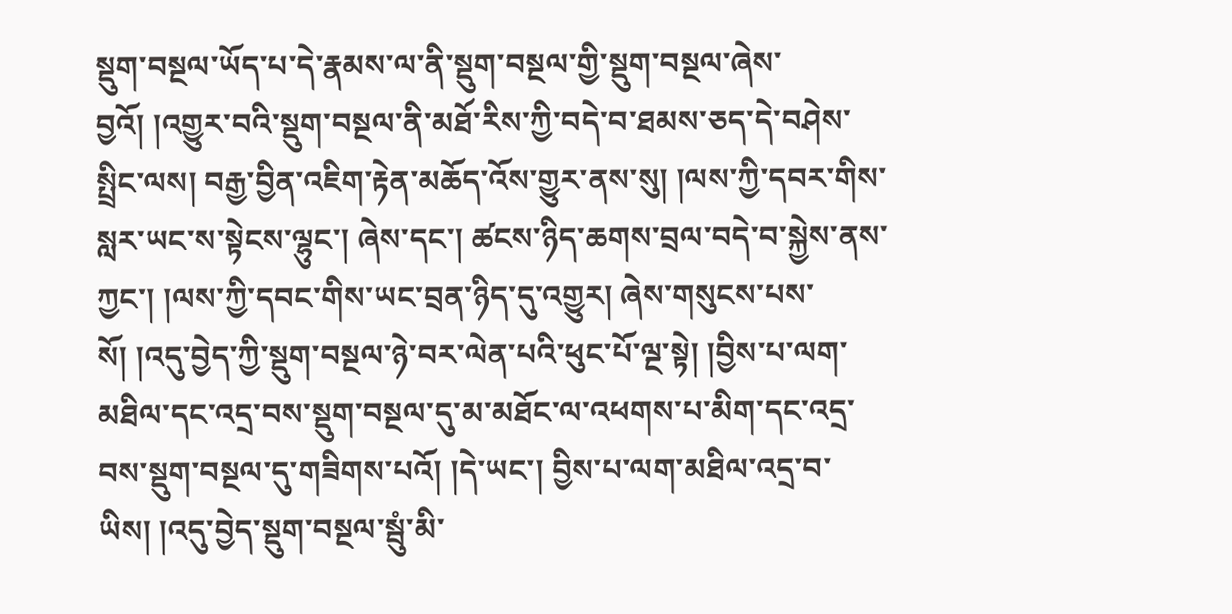སྡུག་བསྔལ་ཡོད་པ་དེ་རྣམས་ལ་ནི་སྡུག་བསྔལ་གྱི་སྡུག་བསྔལ་ཞེས་བྱའོ། །འགྱུར་བའི་སྡུག་བསྔལ་ནི་མཐོ་རིས་ཀྱི་བདེ་བ་ཐམས་ཅད་དེ་བཤེས་སྤྲིང་ལས། བརྒྱ་བྱིན་འཇིག་རྟེན་མཆོད་འོས་གྱུར་ནས་སུ། །ལས་ཀྱི་དབར་གིས་སླར་ཡང་ས་སྟེངས་ལྷུང་། ཞེས་དང་། ཚངས་ཉིད་ཆགས་བྲལ་བདེ་བ་སྐྱེས་ནས་ཀྱང་། །ལས་ཀྱི་དབང་གིས་ཡང་བྲན་ཉིད་དུ་འགྱུར། ཞེས་གསུངས་པས་སོ། །འདུ་བྱེད་ཀྱི་སྡུག་བསྔལ་ཉེ་བར་ལེན་པའི་ཕུང་པོ་ལྔ་སྟེ། །བྱིས་པ་ལག་མཐིལ་དང་འདྲ་བས་སྡུག་བསྔལ་དུ་མ་མཐོང་ལ་འཕགས་པ་མིག་དང་འདྲ་བས་སྡུག་བསྔལ་དུ་གཟིགས་པའོ། །དེ་ཡང་། བྱིས་པ་ལག་མཐིལ་འདྲ་བ་ཡིས། །འདུ་བྱེད་སྡུག་བསྔལ་སྦུཾ་མི་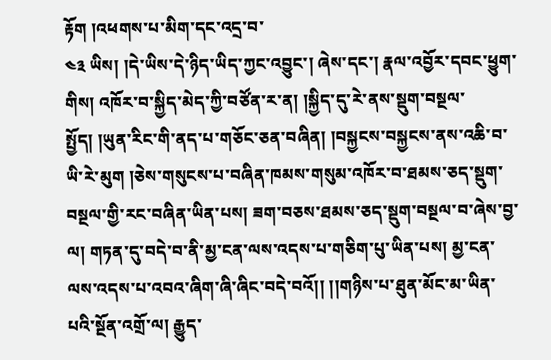རྟོག །འཕགས་པ་མིག་དང་འདྲ་བ་
༤༣ ཡིས། །དེ་ཡིས་དེ་ཉིད་ཡིད་ཀྱང་འབྱུང་། ཞེས་དང་། རྣལ་འབྱོར་དབང་ཕྱུག་གིས། འཁོར་བ་སྐྱིད་མེད་ཀྱི་བཙོན་ར་ན། །སྐྱིད་དུ་རེ་ནས་སྡུག་བསྔལ་སྤྱོད། །ཡུན་རིང་གི་ནད་པ་གཅོང་ཅན་བཞིན། །བསྐྱངས་བསྐྱངས་ནས་འཆི་བ་ཡི་རེ་མུག །ཅེས་གསུངས་པ་བཞིན་ཁམས་གསུམ་འཁོར་བ་ཐམས་ཅད་སྡུག་བསྔལ་གྱི་རང་བཞིན་ཡིན་པས། ཟག་བཅས་ཐམས་ཅད་སྡུག་བསྔལ་བ་ཞེས་བྱ་ལ། གཏན་དུ་བདེ་བ་ནི་མྱ་ངན་ལས་འདས་པ་གཅིག་པུ་ཡིན་པས། མྱ་ངན་ལས་འདས་པ་འབའ་ཞིག་ཞི་ཞིང་བདེ་བའོ།། །།གཉིས་པ་ཐུན་མོང་མ་ཡིན་པའི་སྔོན་འགྲོ་ལ། རྒྱུད་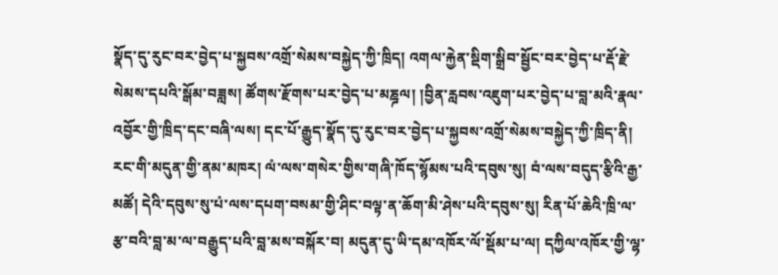སྣོད་དུ་རུང་བར་བྱེད་པ་སྐྱབས་འགྲོ་སེམས་བསྐྱེད་ཀྱི་ཁྲིད། འགལ་རྐྱེན་སྡིག་སྒྲིབ་སྦྱོང་བར་བྱེད་པ་རྡོ་རྗེ་སེམས་དཔའི་སྒོམ་བཟླས། ཚོགས་རྫོགས་པར་བྱེད་པ་མཎྜལ། །བྱིན་རླབས་འཇུག་པར་བྱེད་པ་བླ་མའི་རྣལ་འབྱོར་གྱི་ཁྲིད་དང་བཞི་ལས། དང་པོ་རྒྱུད་སྣོད་དུ་རུང་བར་བྱེད་པ་སྐྱབས་འགྲོ་སེམས་བསྐྱེད་ཀྱི་ཁྲིད་ནི། རང་གི་མདུན་གྱི་ནམ་མཁར། ལཾ་ལས་གསེར་གྱིས་གཞི་ཁོད་སྙོམས་པའི་དབུས་སུ། བཾ་ལས་བདུད་རྩིའི་རྒྱ་མཚོ། དེའི་དབུས་སུ་པཾ་ལས་དཔག་བསམ་གྱི་ཤིང་བལྟ་ན་ཆོག་མི་ཤེས་པའི་དབུས་སུ། རིན་པོ་ཆེའི་ཁྲི་ལ་རྩ་བའི་བླ་མ་ལ་བརྒྱུད་པའི་བླ་མས་བསྐོར་བ། མདུན་དུ་ཡི་དམ་འཁོར་ལོ་སྡོམ་པ་ལ། དཀྱིལ་འཁོར་གྱི་ལྷ་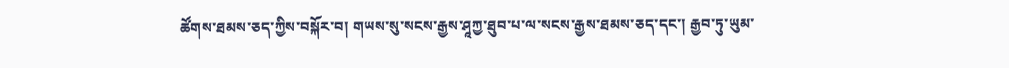ཚོགས་ཐམས་ཅད་ཀྱིས་བསྐོར་བ། གཡས་སུ་སངས་རྒྱས་ཤཱཀྱ་ཐུབ་པ་ལ་སངས་རྒྱས་ཐམས་ཅད་དང་། རྒྱབ་ཏུ་ཡུམ་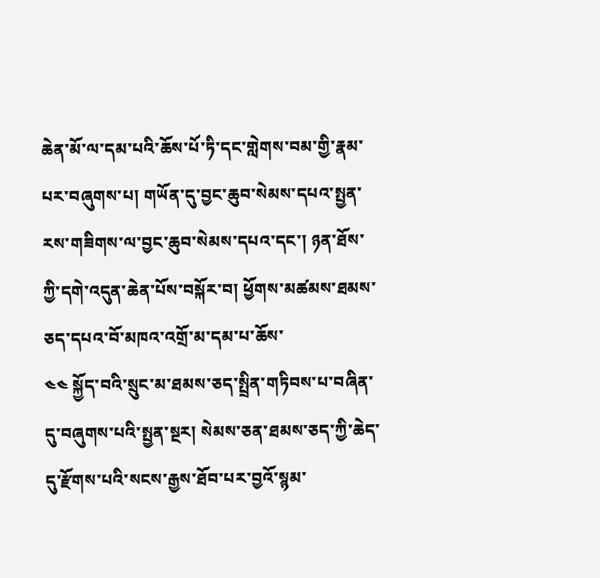ཆེན་མོ་ལ་དམ་པའི་ཆོས་པོ་ཏི་དང་གླེགས་བམ་གྱི་རྣམ་པར་བཞུགས་པ། གཡོན་དུ་བྱང་ཆུབ་སེམས་དཔའ་སྤྱན་རས་གཟིགས་ལ་བྱང་ཆུབ་སེམས་དཔའ་དང་། ཉན་ཐོས་ཀྱི་དགེ་འདུན་ཆེན་པོས་བསྐོར་བ། ཕྱོགས་མཚམས་ཐམས་ཅད་དཔའ་བོ་མཁའ་འགྲོ་མ་དམ་པ་ཆོས་
༤༤ སྐྱོད་བའི་སྲུང་མ་ཐམས་ཅད་སྤྲིན་གཏིབས་པ་བཞིན་དུ་བཞུགས་པའི་སྤྱན་སྔར། སེམས་ཅན་ཐམས་ཅད་ཀྱི་ཆེད་དུ་རྫོགས་པའི་སངས་རྒྱས་ཐོབ་པར་བྱའོ་སྙམ་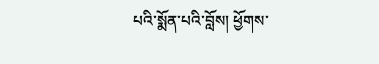པའི་སྨོན་པའི་བློས། ཕྱོགས་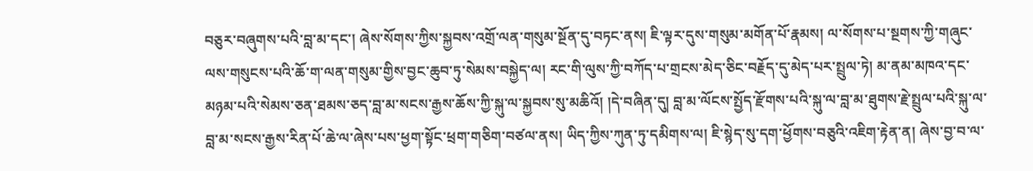བཅུར་བཞུགས་པའི་བླ་མ་དང་། ཞེས་སོགས་ཀྱིས་སྐྱབས་འགྲོ་ལན་གསུམ་སྔོན་དུ་བཏང་ནས། ཇི་ལྟར་དུས་གསུམ་མགོན་པོ་རྣམས། ལ་སོགས་པ་སྔགས་ཀྱི་གཞུང་ལས་གསུངས་པའི་ཆོ་ག་ལན་གསུམ་གྱིས་བྱང་ཆུབ་ཏུ་སེམས་བསྐྱེད་ལ། རང་གི་ལུས་ཀྱི་བཀོད་པ་གྲངས་མེད་ཅིང་བརྗོད་དུ་མེད་པར་སྤྲུལ་ཏེ། མ་ནམ་མཁའ་དང་མཉམ་པའི་སེམས་ཅན་ཐམས་ཅད་བླ་མ་སངས་རྒྱས་ཆོས་ཀྱི་སྐུ་ལ་སྐྱབས་སུ་མཆིའོ། །དེ་བཞིན་དུ། བླ་མ་ལོངས་སྤྱོད་རྫོགས་པའི་སྐུ་ལ་བླ་མ་ཐུགས་རྗེ་སྤྲུལ་པའི་སྐུ་ལ་བླ་མ་སངས་རྒྱས་རིན་པོ་ཆེ་ལ་ཞེས་པས་ཕྱག་སྟོང་ཕྲག་གཅིག་བཙལ་ནས། ཡིད་ཀྱིས་ཀུན་ཏུ་དམིགས་ལ། ཇི་སྙེད་སུ་དག་ཕྱོགས་བཅུའི་འཇིག་རྟེན་ན། ཞེས་བྱ་བ་ལ་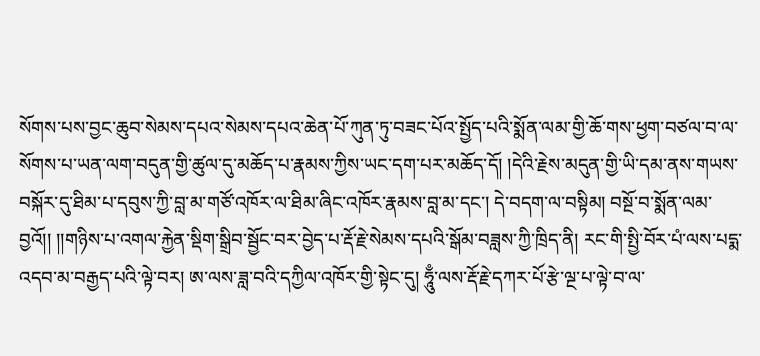སོགས་པས་བྱང་ཆུབ་སེམས་དཔའ་སེམས་དཔའ་ཆེན་པོ་ཀུན་ཏུ་བཟང་པོའ་སྤྱོད་པའི་སྨོན་ལམ་གྱི་ཆོ་གས་ཕྱག་བཙལ་བ་ལ་སོགས་པ་ཡན་ལག་བདུན་གྱི་ཚུལ་དུ་མཆོད་པ་རྣམས་ཀྱིས་ཡང་དག་པར་མཆོད་དོ། །དེའི་རྗེས་མདུན་གྱི་ཡི་དམ་ནས་གཡས་བསྐོར་དུ་ཐིམ་པ་དབུས་ཀྱི་བླ་མ་གཙོ་འཁོར་ལ་ཐིམ་ཞིང་འཁོར་རྣམས་བླ་མ་དང་། དེ་བདག་ལ་བསྟིམ། བསྔོ་བ་སྨོན་ལམ་བྱའོ།། །།གཉིས་པ་འགལ་རྐྱེན་སྡིག་སྒྲིབ་སྦྱོང་བར་བྱེད་པ་རྡོ་རྗེ་སེམས་དཔའི་སྒོམ་བཟླས་ཀྱི་ཁྲིད་ནི། རང་གི་སྤྱི་བོར་པཾ་ལས་པདྨ་འདབ་མ་བརྒྱད་པའི་ལྟེ་བར། ཨ་ལས་ཟླ་བའི་དཀྱིལ་འཁོར་གྱི་སྟེང་དུ། ཧཱུྃ་ལས་རྡོ་རྗེ་དཀར་པོ་རྩེ་ལྔ་པ་ལྟེ་བ་ལ་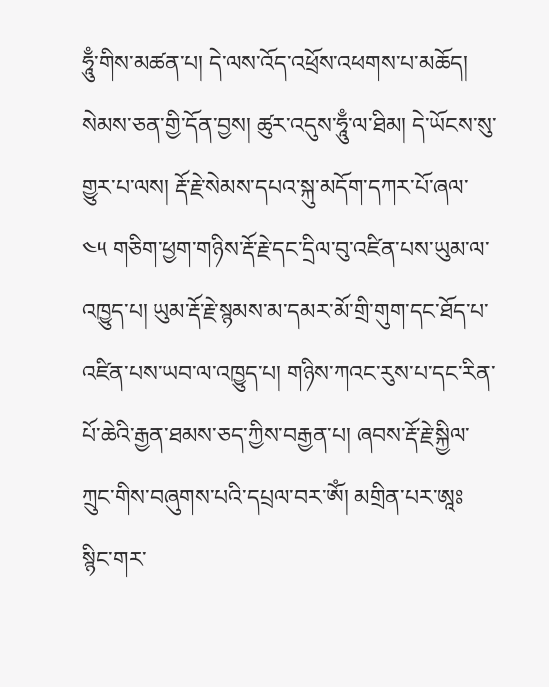ཧཱུྃ་གིས་མཚན་པ། དེ་ལས་འོད་འཕྲོས་འཕགས་པ་མཆོད། སེམས་ཅན་གྱི་དོན་བྱས། ཚུར་འདུས་ཧཱུྃ་ལ་ཐིམ། དེ་ཡོངས་སུ་གྱུར་པ་ལས། རྡོ་རྗེ་སེམས་དཔའ་སྐུ་མདོག་དཀར་པོ་ཞལ་
༤༥ གཅིག་ཕྱག་གཉིས་རྡོ་རྗེ་དང་དྲིལ་བུ་འཛིན་པས་ཡུམ་ལ་འཁྱུད་པ། ཡུམ་རྡོ་རྗེ་སྙམས་མ་དམར་མོ་གྲི་གུག་དང་ཐོད་པ་འཛིན་པས་ཡབ་ལ་འཁྱུད་པ། གཉིས་ཀའང་རུས་པ་དང་རིན་པོ་ཆེའི་རྒྱན་ཐམས་ཅད་ཀྱིས་བརྒྱན་པ། ཞབས་རྡོ་རྗེ་སྐྱིལ་ཀྲུང་གིས་བཞུགས་པའི་དཔྲལ་བར་ༀ། མགྲིན་པར་ཨཱཿ སྙིང་གར་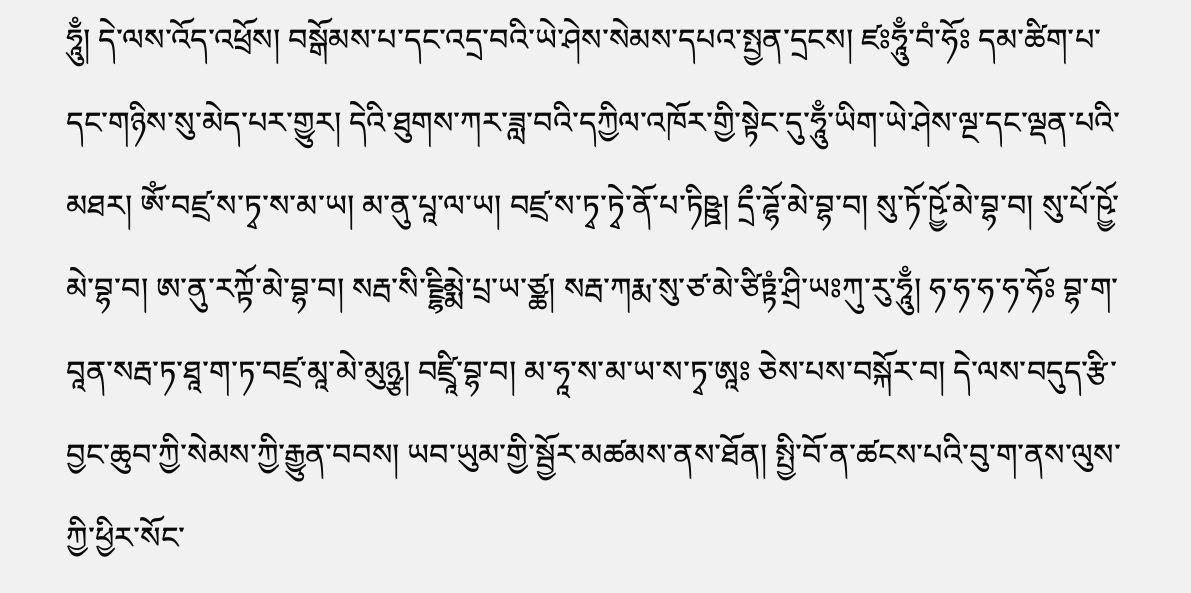ཧཱུྃ། དེ་ལས་འོད་འཕྲོས། བསྒོམས་པ་དང་འདྲ་བའི་ཡེ་ཤེས་སེམས་དཔའ་སྤྱན་དྲངས། ཛཿཧཱུྃ་བཾ་ཧོཿ དམ་ཚིག་པ་དང་གཉིས་སུ་མེད་པར་གྱུར། དེའི་ཐུགས་ཀར་ཟླ་བའི་དཀྱིལ་འཁོར་གྱི་སྟེང་དུ་ཧཱུྃ་ཡིག་ཡེ་ཤེས་ལྔ་དང་ལྡན་པའི་མཐར། ༀ་བཛྲ་ས་ཏྭ་ས་མ་ཡ། མ་ནུ་པཱ་ལ་ཡ། བཛྲ་ས་ཏྭ་ཏྭེ་ནོ་པ་ཏིཥྛ། དྲྀ་ཌྷོ་མེ་བྷ་བ། སུ་ཏོ་ཥྱོ་མེ་བྷ་བ། སུ་པོ་ཥྱོ་མེ་བྷ་བ། ཨ་ནུ་རཀྟོ་མེ་བྷ་བ། སརྦ་སི་ངྔྷིམྨེ་པྲ་ཡ་ཙྪ། སརྦ་ཀརྨ་སུ་ཙ་མེ་ཙིཏྟཾ་ཤྲི་ཡཿཀུ་རུ་ཧཱུྃ། ཧ་ཧ་ཧ་ཧ་ཧོཿ བྷ་ག་བཱན་སརྦ་ཏ་ཐཱ་ག་ཏ་བཛྲ་མཱ་མེ་མུཉྩ། བཛྲཱི་བྷ་བ། མ་ཧཱ་ས་མ་ཡ་ས་ཏྭ་ཨཱཿ ཅེས་པས་བསྐོར་བ། དེ་ལས་བདུད་རྩི་བྱང་ཆུབ་ཀྱི་སེམས་ཀྱི་རྒྱུན་བབས། ཡབ་ཡུམ་གྱི་སྦྱོར་མཚམས་ནས་ཐོན། སྤྱི་བོ་ན་ཚངས་པའི་བུ་ག་ནས་ལུས་ཀྱི་ཕྱིར་སོང་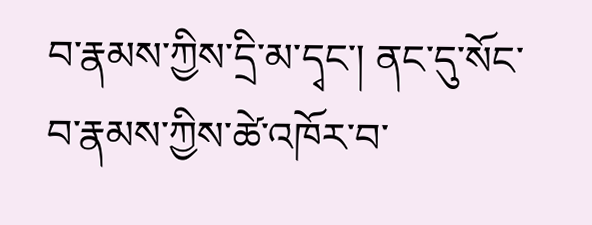བ་རྣམས་ཀྱིས་དྲི་མ་དྭང་། ནང་དུ་སོང་བ་རྣམས་ཀྱིས་ཚེ་འཁོར་བ་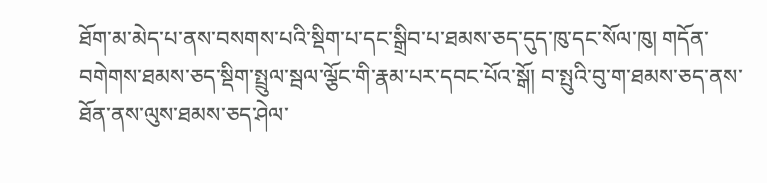ཐོག་མ་མེད་པ་ནས་བསགས་པའི་སྡིག་པ་དང་སྒྲིབ་པ་ཐམས་ཅད་དུད་ཁུ་དང་སོལ་ཁུ། གདོན་བགེགས་ཐམས་ཅད་སྡིག་སྤྲུལ་སྦལ་ལྕོང་གི་རྣམ་པར་དབང་པོའ་སྒོ། བ་སྤུའི་བུ་ག་ཐམས་ཅད་ནས་ཐོན་ནས་ལུས་ཐམས་ཅད་ཤེལ་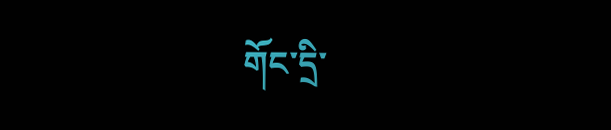གོང་དྲི་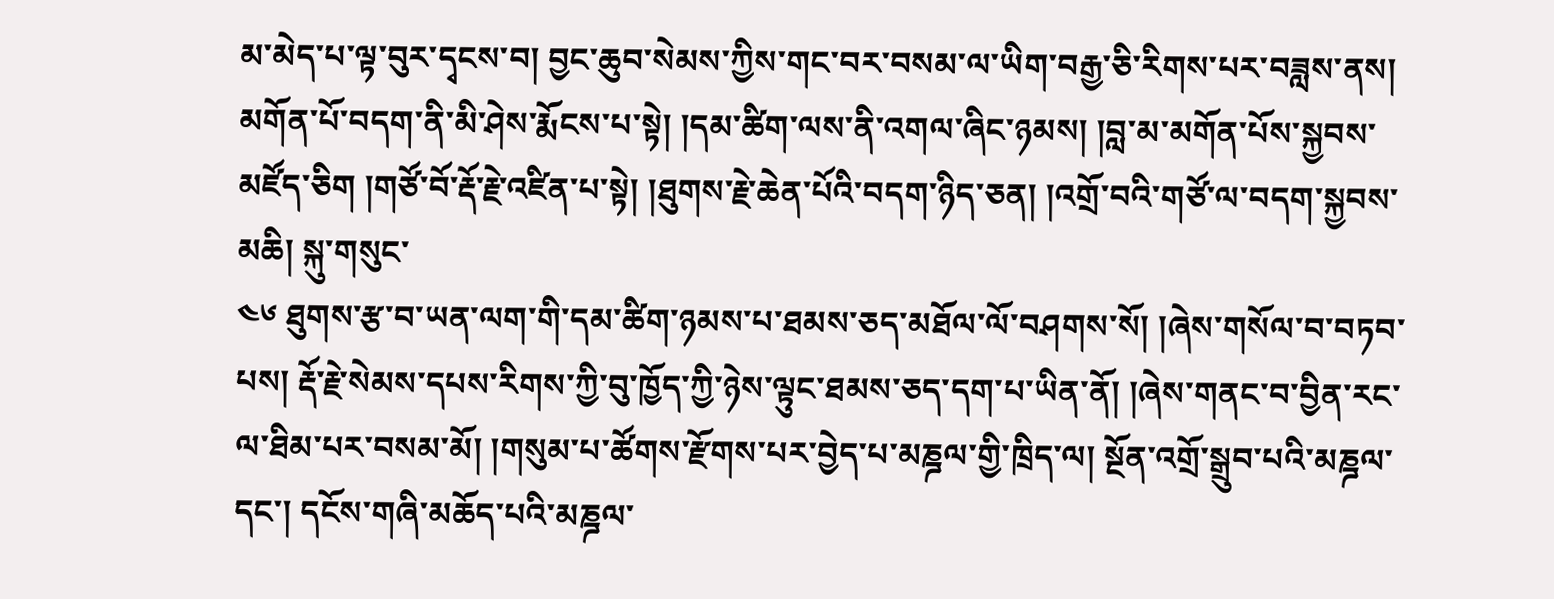མ་མེད་པ་ལྟ་བུར་དྭངས་བ། བྱང་ཆུབ་སེམས་ཀྱིས་གང་བར་བསམ་ལ་ཡིག་བརྒྱ་ཅི་རིགས་པར་བཟླས་ནས། མགོན་པོ་བདག་ནི་མི་ཤེས་རྨོངས་པ་སྟེ། །དམ་ཚིག་ལས་ནི་འགལ་ཞིང་ཉམས། །བླ་མ་མགོན་པོས་སྐྱབས་མཛོད་ཅིག །གཙོ་བོ་རྡོ་རྗེ་འཛིན་པ་སྟེ། །ཐུགས་རྗེ་ཆེན་པོའི་བདག་ཉིད་ཅན། །འགྲོ་བའི་གཙོ་ལ་བདག་སྐྱབས་མཆི། སྐུ་གསུང་
༤༦ ཐུགས་རྩ་བ་ཡན་ལག་གི་དམ་ཚིག་ཉམས་པ་ཐམས་ཅད་མཐོལ་ལོ་བཤགས་སོ། །ཞེས་གསོལ་བ་བཏབ་པས། རྡོ་རྗེ་སེམས་དཔས་རིགས་ཀྱི་བུ་ཁྱོད་ཀྱི་ཉེས་ལྟུང་ཐམས་ཅད་དག་པ་ཡིན་ནོ། །ཞེས་གནང་བ་བྱིན་རང་ལ་ཐིམ་པར་བསམ་མོ། །གསུམ་པ་ཚོགས་རྫོགས་པར་བྱེད་པ་མཎྜལ་གྱི་ཁྲིད་ལ། སྔོན་འགྲོ་སྒྲུབ་པའི་མཎྜལ་དང་། དངོས་གཞི་མཆོད་པའི་མཎྜལ་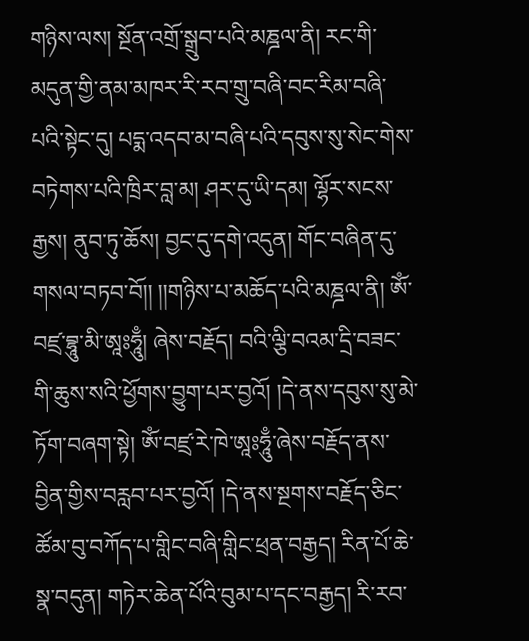གཉིས་ལས། སྔོན་འགྲོ་སྒྲུབ་པའི་མཎྜལ་ནི། རང་གི་མདུན་གྱི་ནམ་མཁར་རི་རབ་གྲུ་བཞི་བང་རིམ་བཞི་པའི་སྟེང་དུ། པདྨ་འདབ་མ་བཞི་པའི་དབུས་སུ་སེང་གེས་བཏེགས་པའི་ཁྲིར་བླ་མ། ཤར་དུ་ཡི་དམ། ལྷོར་སངས་རྒྱས། ནུབ་ཏུ་ཆོས། བྱང་དུ་དགེ་འདུན། གོང་བཞིན་དུ་གསལ་བཏབ་བོ།། །།གཉིས་པ་མཆོད་པའི་མཎྜལ་ནི། ༀ་བཛྲ་བྷཱུ་མི་ཨཱཿཧཱུྃ། ཞེས་བརྗོད། བའི་ལྕི་བའམ་དྲི་བཟང་གི་ཆུས་སའི་ཕྱོགས་བྱུག་པར་བྱའོ། །དེ་ནས་དབུས་སུ་མེ་ཏོག་བཞག་སྟེ། ༀ་བཛྲ་རེ་ཁེ་ཨཱཿཧཱུྃ་ཞེས་བརྗོད་ནས་བྱིན་གྱིས་བརླབ་པར་བྱའོ། །དེ་ནས་སྔགས་བརྗོད་ཅིང་ཚོམ་བུ་བཀོད་པ་གླིང་བཞི་གླིང་ཕྲན་བརྒྱད། རིན་པོ་ཆེ་སྣ་བདུན། གཏེར་ཆེན་པོའི་བུམ་པ་དང་བརྒྱད། རི་རབ་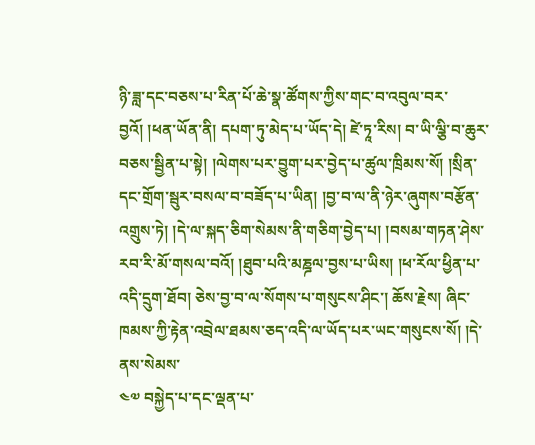ཉི་ཟླ་དང་བཅས་པ་རིན་པོ་ཆེ་སྣ་ཚོགས་ཀྱིས་གང་བ་འབུལ་བར་བྱའོ། །ཕན་ཡོན་ནི། དཔག་ཏུ་མེད་པ་ཡོད་དེ། ཛེ་ཏཱ་རིས། བ་ཡི་ལྕི་བ་ཆུར་བཅས་སྦྱིན་པ་སྟེ། །ལེགས་པར་བྱུག་པར་བྱེད་པ་ཚུལ་ཁྲིམས་སོ། །སྲིན་དང་གྲོག་སྦུར་བསལ་བ་བཟོད་པ་ཡིན། །བྱ་བ་ལ་ནི་ཉེར་ཞུགས་བརྩོན་འགྲུས་ཏེ། །དེ་ལ་སྐད་ཅིག་སེམས་ནི་གཅིག་བྱེད་པ། །བསམ་གཏན་ཤེས་རབ་རི་མོ་གསལ་བའོ། །ཐུབ་པའི་མཎྜལ་བྱས་པ་ཡིས། །ཕ་རོལ་ཕྱིན་པ་འདི་དྲུག་ཐོབ། ཅེས་བྱ་བ་ལ་སོགས་པ་གསུངས་ཤིང་། ཆོས་རྗེས། ཞིང་ཁམས་ཀྱི་རྟེན་འབྲེལ་ཐམས་ཅད་འདི་ལ་ཡོད་པར་ཡང་གསུངས་སོ། །དེ་ནས་སེམས་
༤༧ བསྐྱེད་པ་དང་ལྡན་པ་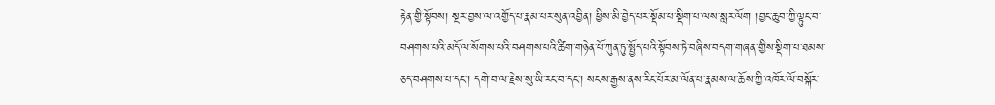རྟེན་གྱི་སྟོབས། སྔར་བྱས་ལ་འགྱོད་པ་རྣམ་པར་སུན་འབྱིན། ཕྱིས་མི་བྱེད་པར་སྡོམ་པ་སྡིག་པ་ལས་སླར་ལོག །བྱང་ཆུབ་ཀྱི་ལྟུང་བ་བཤགས་པའི་མདོ་ལ་སོགས་པའི་བཤགས་པའི་ཚིག་གཉེན་པོ་ཀུན་ཏུ་སྤྱོད་པའི་སྟོབས་ཏེ་བཞིས་བདག་གཞན་གྱིས་སྡིག་པ་ཐམས་ཅད་བཤགས་པ་དང་། དགེ་བ་ལ་རྗེས་སུ་ཡི་རང་བ་དང་། སངས་རྒྱས་ནས་རིང་པོར་མ་ལོན་པ་རྣམས་ལ་ཆོས་ཀྱི་འཁོར་ལོ་བསྐོར་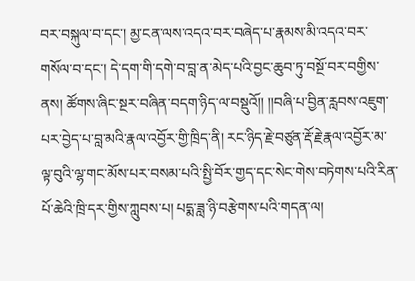བར་བསྐུལ་བ་དང་། མྱ་ངན་ལས་འདའ་བར་བཞེད་པ་རྣམས་མི་འདའ་བར་གསོལ་བ་དང་། དེ་དག་གི་དགེ་བ་བླ་ན་མེད་པའི་བྱང་ཆུབ་ཏུ་བསྔོ་བར་བགྱིས་ནས། ཚོགས་ཞིང་སྔར་བཞིན་བདག་ཉིད་ལ་བསྡུའོ།། །།བཞི་པ་བྱིན་རླབས་འཇུག་པར་བྱེད་པ་བླ་མའི་རྣལ་འབྱོར་གྱི་ཁྲིད་ནི། རང་ཉིད་རྗེ་བཙུན་རྡོ་རྗེ་རྣལ་འབྱོར་མ་ལྟ་བུའི་ལྷ་གང་མོས་པར་བསམ་པའི་སྤྱི་བོར་གྱད་དང་སེང་གེས་བཏེགས་པའི་རིན་པོ་ཆེའི་ཁྲི་དར་གྱིས་ཀླུབས་པ། པདྨ་ཟླ་ཉི་བརྩེགས་པའི་གདན་ལ།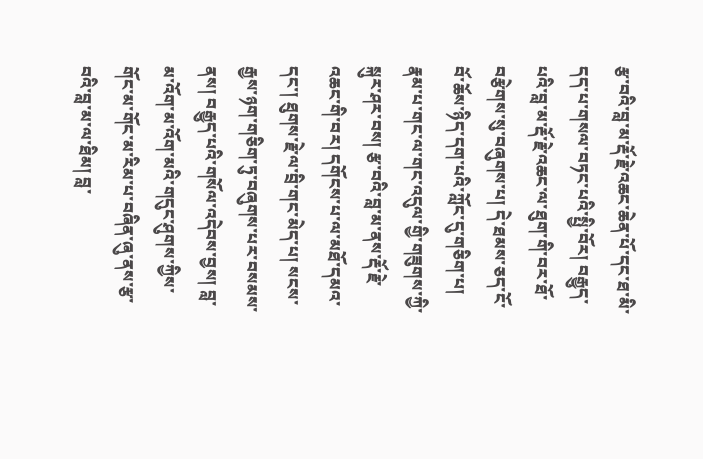རྩ་བའི་བླ་མ་རྡོ་རྗེ་འཆང་ཆེན་པོ་དང་ཐ་མི་དད་པ་གསལ་བཏང་པའི་སྤྱི་བོར། བརྒྱུད་པའི་བླ་མ་རྡོ་རྗེ་འཆང་ལ་ཐུག་གི་བར་ཐོ་བརྩེགས་སུ་བཞུགས་པ། དེ་ཐམས་ཅད་ངོ་བོ་ཆོས་ཉིད་དག་པའི་ཀློང་དུ་གཅིག་པ། རྣམ་པ་གང་ལ་གང་འདུལ་གྱི་གཟུགས་ཀྱི་སྐུར་ཤར་བས། རྩ་བའི་བླ་མ་ནས་རྡོ་རྗེ་འཆང་གི་བར། དགོངས་པ་ལ་མཐོ་དམའ་དང་། ཐུགས་རྗེ་ལ་བྲི་གང་མེད་པ། སངས་རྒྱས་ཉག་གཅིག་ཏུ་བཞུགས་པར་བསམས་ནས། བརྒྱུད་པའི་གསོལ་འདེབས་བྱས། བླ་མ་འོག་མ་འོག་མའི་གདུང་ཤུགས་ཀྱིས་གོང་མ་གོང་མ་རིམ་པ་བཞིན་ཞུ་ནས་རྩ་བའི་བླ་མ་ལ་ཐིམ། བླ་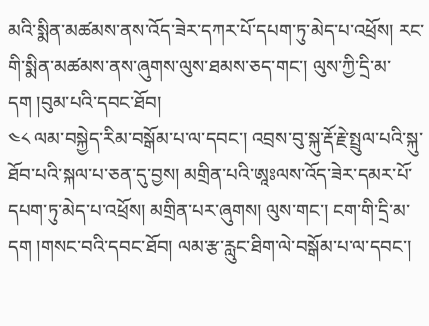མའི་སྨིན་མཚམས་ནས་འོད་ཟེར་དཀར་པོ་དཔག་ཏུ་མེད་པ་འཕྲོས། རང་གི་སྨིན་མཚམས་ནས་ཞུགས་ལུས་ཐམས་ཅད་གང་། ལུས་ཀྱི་དྲི་མ་དག །བུམ་པའི་དབང་ཐོབ།
༤༨ ལམ་བསྐྱེད་རིམ་བསྒོམ་པ་ལ་དབང་། འབྲས་བུ་སྐུ་རྡོ་རྗེ་སྤྲུལ་པའི་སྐུ་ཐོབ་པའི་སྐལ་པ་ཅན་དུ་བྱས། མགྲིན་པའི་ཨཱཿལས་འོད་ཟེར་དམར་པོ་དཔག་ཏུ་མེད་པ་འཕྲོས། མགྲིན་པར་ཞུགས། ལུས་གང་། ངག་གི་དྲི་མ་དག །གསང་བའི་དབང་ཐོབ། ལམ་རྩ་རླུང་ཐིག་ལེ་བསྒོམ་པ་ལ་དབང་།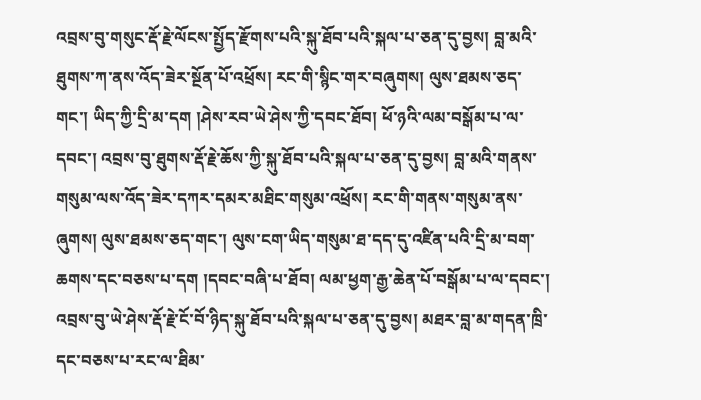འབྲས་བུ་གསུང་རྡོ་རྗེ་ལོངས་སྤྱོད་རྫོགས་པའི་སྐུ་ཐོབ་པའི་སྐལ་པ་ཅན་དུ་བྱས། བླ་མའི་ཐུགས་ཀ་ནས་འོད་ཟེར་སྔོན་པོ་འཕྲོས། རང་གི་སྙིང་གར་བཞུགས། ལུས་ཐམས་ཅད་གང་། ཡིད་ཀྱི་དྲི་མ་དག །ཤེས་རབ་ཡེ་ཤེས་ཀྱི་དབང་ཐོབ། ཕོ་ཉའི་ལམ་བསྒོམ་པ་ལ་དབང་། འབྲས་བུ་ཐུགས་རྡོ་རྗེ་ཆོས་ཀྱི་སྐུ་ཐོབ་པའི་སྐལ་པ་ཅན་དུ་བྱས། བླ་མའི་གནས་གསུམ་ལས་འོད་ཟེར་དཀར་དམར་མཐིང་གསུམ་འཕྲོས། རང་གི་གནས་གསུམ་ནས་ཞུགས། ལུས་ཐམས་ཅད་གང་། ལུས་ངག་ཡིད་གསུམ་ཐ་དད་དུ་འཛིན་པའི་དྲི་མ་བག་ཆགས་དང་བཅས་པ་དག །དབང་བཞི་པ་ཐོབ། ལམ་ཕྱག་རྒྱ་ཆེན་པོ་བསྒོམ་པ་ལ་དབང་། འབྲས་བུ་ཡེ་ཤེས་རྡོ་རྗེ་ངོ་བོ་ཉིད་སྐུ་ཐོབ་པའི་སྐལ་པ་ཅན་དུ་བྱས། མཐར་བླ་མ་གདན་ཁྲི་དང་བཅས་པ་རང་ལ་ཐིམ་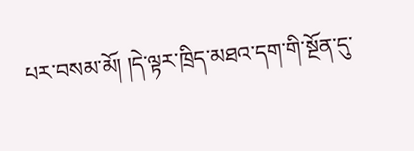པར་བསམ་མོ། །དེ་ལྟར་ཁྲིད་མཐའ་དག་གི་སྔོན་དུ་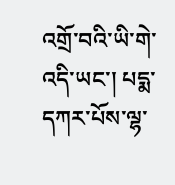འགྲོ་བའི་ཡི་གེ་འདི་ཡང་། པདྨ་དཀར་པོས་ལྷ་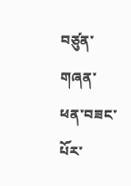བཙུན་གཞན་ཕན་བཟང་པོར་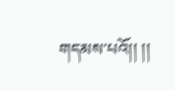གདམས་པའོ།། །།